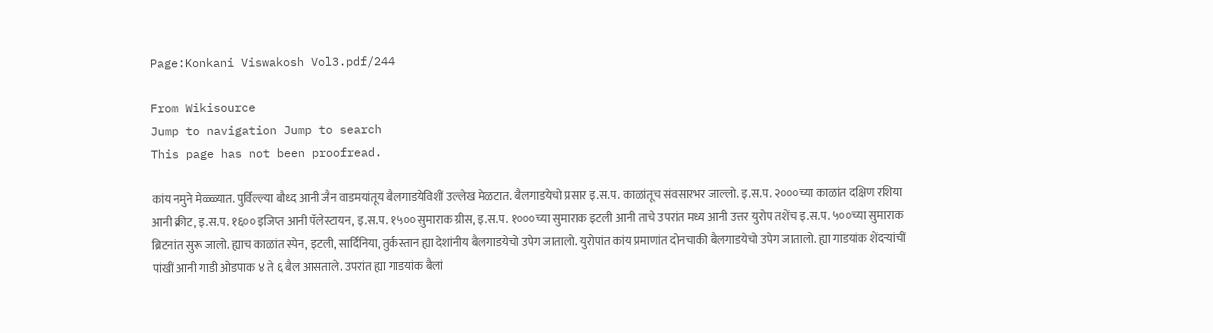Page:Konkani Viswakosh Vol3.pdf/244

From Wikisource
Jump to navigation Jump to search
This page has not been proofread.

कांय नमुने मेळ्ळ्यात. पुर्विल्ल्या बौध्द आनी जैन वाडमयांतूय बैलगाडयेविशीं उल्लेख मेळटात. बैलगाडयेचो प्रसार इ.स.प. काळांतूच संवसारभर जाल्लो. इ.स.प. २०००च्या काळांत दक्षिण रशिया आनी क्रीट, इ.स.प. १६०० इजिप्त आनी पॅलेस्टायन, इ.स.प. १५०० सुमाराक ग्रीस, इ.स.प. १०००च्या सुमाराक इटली आनी ताचे उपरांत मध्य आनी उत्तर युरोप तशेंच इ.स.प. ५००च्या सुमाराक ब्रिटनांत सुरू जालो. ह्याच काळांत स्पेन, इटली, सार्दिनिया, तुर्कस्तान ह्या देशांनीय बैलगाडयेचो उपेग जातालो. युरोपांत कांय प्रमाणांत दोनचाकी बैलगाडयेचो उपेग जातालो. ह्या गाडयांक शेंदर्‍यांचीं पांखीं आनी गाडी ओडपाक ४ ते ६ बैल आसताले. उपरांत ह्या गाडयांक बैलां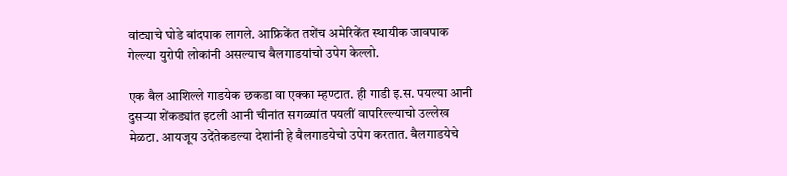वांट्याचे घोडे बांदपाक लागले. आफ्रिकेंत तशेंच अमेरिकेंत स्थायीक जावपाक गेल्ल्या युरोपी लोकांनी असल्याच बैलगाडयांचो उपेग केल्लो.

एक बैल आशिल्ले गाडयेक छकडा वा एक्का म्हण्टात. ही गाडी इ.स. पयल्या आनी दुसर्‍या शेंकड्यांत इटली आनी चीनांत सगळ्यांत पयलीं वापरिल्ल्याचो उल्लेख मेळटा. आयजूय उदेंतेकडल्या देशांनी हे बैलगाडयेचो उपेग करतात. बैलगाडयेचे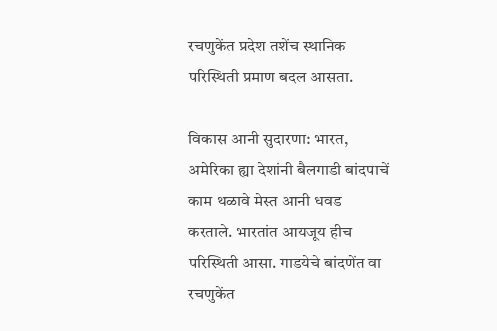रचणुकेंत प्रदेश तशेंच स्थानिक परिस्थिती प्रमाण बदल आसता.

विकास आनी सुदारणा: भारत, अमेरिका ह्या देशांनी बैलगाडी बांदपाचें काम थळावे मेस्त आनी धवड करताले. भारतांत आयजूय हीच परिस्थिती आसा. गाडयेचे बांदणेंत वा रचणुकेंत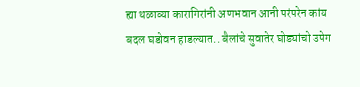ह्या थळाव्या कारागिरांनी अणभवान आनी परंपरेन कांय बदल घडोवन हाडल्यात.. बैलांचे सुवातेर घोड्यांचो उपेग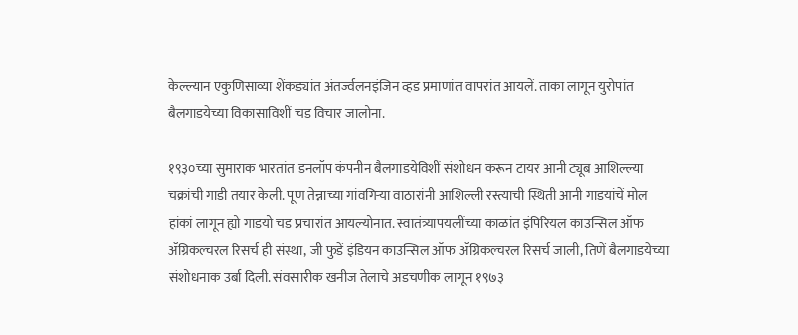केल्ल्यान एकुणिसाव्या शेंकड्यांत अंतर्ज्वलनइंजिन व्हड प्रमाणांत वापरांत आयलें. ताका लागून युरोपांत बैलगाडयेच्या विकासाविशीं चड विचार जालोना.

१९३०च्या सुमाराक भारतांत डनलॉप कंपनीन बैलगाडयेविशीं संशोधन करून टायर आनी ट्यूब आशिल्ल्या चक्रांची गाडी तयार केली. पूण तेन्नाच्या गांवगिर्‍या वाठारांनी आशिल्ली रस्त्याची स्थिती आनी गाडयांचें मोल हांकां लागून ह्यो गाडयो चड प्रचारांत आयल्योनात. स्वातंत्र्यापयलींच्या काळांत इंपिरियल काउन्सिल ऑफ ॲग्रिकल्चरल रिसर्च ही संस्था, जी फुडें इंडियन काउन्सिल ऑफ ॲग्रिकल्चरल रिसर्च जाली, तिणें बैलगाडयेच्या संशोधनाक उर्बा दिली. संवसारीक खनीज तेलाचे अडचणीक लागून १९७३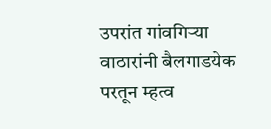उपरांत गांवगिर्‍या वाठारांनी बैलगाडयेक परतून म्हत्व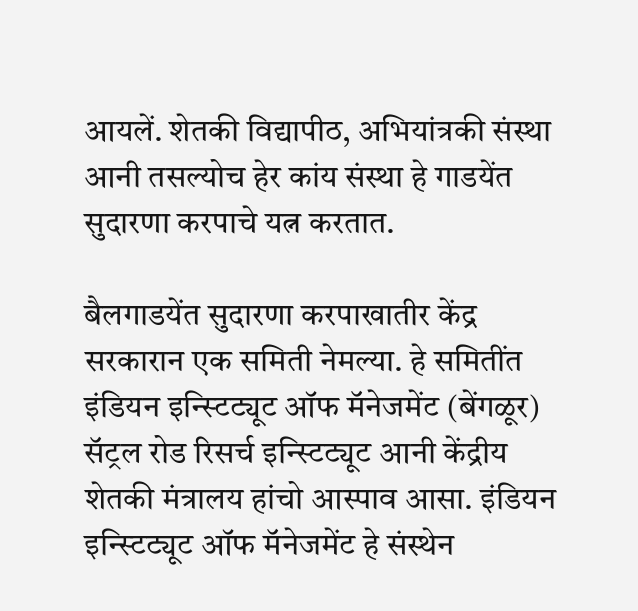आयलें. शेतकी विद्यापीठ, अभियांत्रकी संस्था आनी तसल्योच हेर कांय संस्था हे गाडयेंत सुदारणा करपाचे यत्न करतात.

बैलगाडयेंत सुदारणा करपाखातीर केंद्र सरकारान एक समिती नेमल्या. हे समितींत इंडियन इन्स्टिट्यूट ऑफ मॅनेजमेंट (बेंगळूर) सॅट्रल रोड रिसर्च इन्स्टिट्यूट आनी केंद्रीय शेतकी मंत्रालय हांचो आस्पाव आसा. इंडियन इन्स्टिट्यूट ऑफ मॅनेजमेंट हे संस्थेन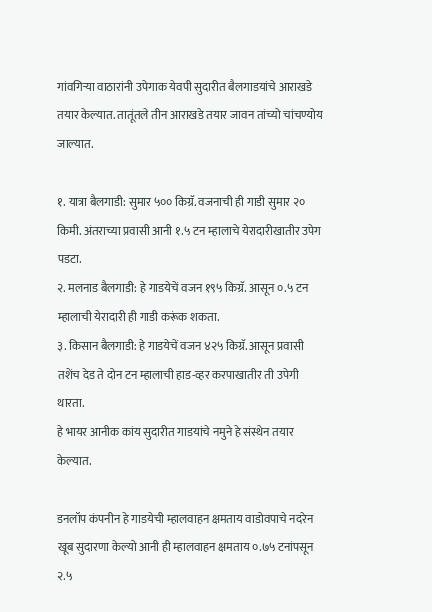गांवगिर्‍या वाठारांनी उपेगाक येवपी सुदारीत बैलगाडयांचे आराखडे तयार केल्यात. तातूंतले तीन आराखडे तयार जावन तांच्यो चांचण्योय जाल्यात.

१. यात्रा बैलगाडी: सुमार ५०० किग्रॅ. वजनाची ही गाडी सुमार २० किमी. अंतराच्या प्रवासी आनी १.५ टन म्हालाचे येरादारीखातीर उपेग पडटा.
२. मलनाड बैलगाडी: हे गाडयेचें वजन १९५ किग्रॅ. आसून ०.५ टन म्हालाची येरादारी ही गाडी करूंक शकता.
३. किसान बैलगाडी: हे गाडयेचें वजन ४२५ किग्रॅ. आसून प्रवासी तशेंच देड ते दोन टन म्हालाची हाड-व्हर करपाखातीर ती उपेगी थारता.
हे भायर आनीक कांय सुदारीत गाडयांचे नमुने हे संस्थेन तयार केल्यात.

डनलॉप कंपनीन हे गाडयेची म्हालवाहन क्षमताय वाडोवपाचे नदरेन खूब सुदारणा केल्यो आनी ही म्हालवाहन क्षमताय ०.७५ टनांपसून २.५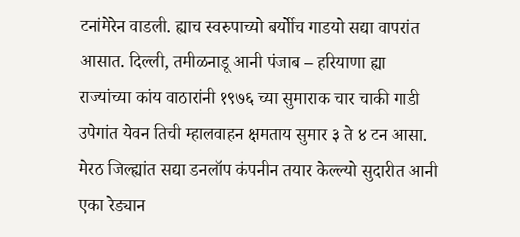टनांमेरेन वाडली. ह्याच स्वरुपाच्यो बर्योीच गाडयो सद्या वापरांत आसात. दिल्ली, तमीळनाडू आनी पंजाब – हरियाणा ह्या राज्यांच्या कांय वाठारांनी १९७६ च्या सुमाराक चार चाकी गाडी उपेगांत येवन तिची म्हालवाहन क्षमताय सुमार ३ ते ४ टन आसा. मेरठ जिल्ह्यांत सद्या डनलॉप कंपनीन तयार केल्ल्यो सुदारीत आनी एका रेड्यान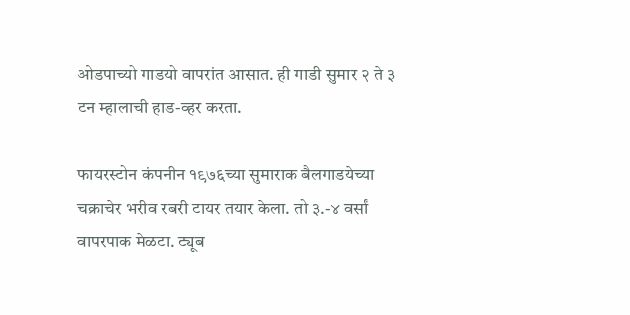ओडपाच्यो गाडयो वापरांत आसात. ही गाडी सुमार २ ते ३ टन म्हालाची हाड-व्हर करता.

फायरस्टोन कंपनीन १९७६च्या सुमाराक बैलगाडयेच्या चक्राचेर भरीव रबरी टायर तयार केला. तो ३.-४ वर्सां वापरपाक मेळटा. ट्यूब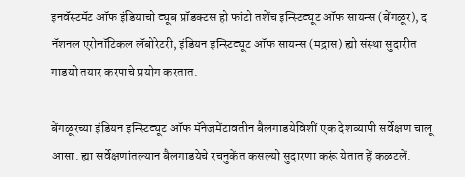इनवॅस्टमॅट ऑफ इंडियाचो ट्यूब प्रॉडक्टस हो फांटो तशेंच इन्स्टिट्यूट ऑफ सायन्स (बेंगळूर), द नॅशनल एरोनॉटिकल लॅबोरेटरी, इंडियन इन्स्टिट्यूट ऑफ सायन्स (मद्रास) ह्यो संस्था सुदारीत गाडयो तयार करपाचे प्रयोग करतात.

बेंगळूरच्या इंडियन इन्स्टिट्यूट ऑफ मॅनेजमेंटावतीन बैलगाडयेविशीं एक देशव्यापी सर्वेक्षण चालू आसा. ह्या सर्वेक्षणांतल्यान बैलगाडयेचे रचनुकेंत कसल्यो सुदारणा करूं येतात हें कळटलें.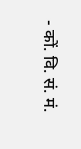- कों. वि. सं. मं.